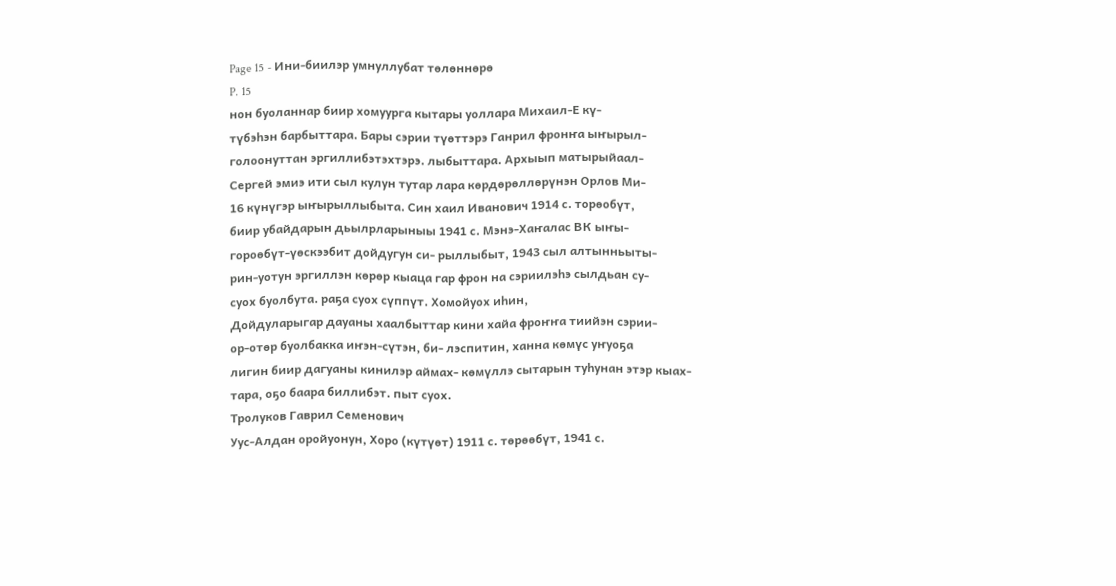Page 15 - Ини-биилэр умнуллубат төлөннөрө
P. 15
нон буоланнар биир хомуурга кытары уоллара Михаил-Е кү-
түбэһэн барбыттара. Бары сэрии түөттэрэ Ганрил фронҥа ыҥырыл-
голоонуттан эргиллибэтэхтэрэ. лыбыттара. Архыып матырыйаал-
Сергей эмиэ ити сыл кулун тутар лара көрдөрөллөрүнэн Орлов Ми-
16 күнүгэр ыҥырыллыбыта. Син хаил Иванович 1914 с. торөобүт,
биир убайдарын дьылрларыныы 1941 с. Мэнэ-Хаҥалас ВК ыҥы-
гороөбүт-үөскээбит дойдугун си- рыллыбыт, 1943 сыл алтынньыты-
рин-уотун эргиллэн көрөр кыаца гар фрон на сэриилэһэ сылдьан су-
суох буолбута. раҕа суох сүппүт. Хомойуох иһин,
Дойдуларыгар дауаны хаалбыттар кини хайа фроҥҥа тиийэн сэрии-
ор-отөр буолбакка иҥэн-сүтэн, би- лэспитин, ханна көмүс уҥуоҕа
лигин биир дагуаны кинилэр аймах- көмүллэ сытарын туһунан этэр кыах-
тара, оҕо баара биллибэт. пыт суох.
Тролуков Гаврил Семенович
Уус-Алдан оройуонун, Хоро (күтүөт) 1911 с. төрөөбүт, 1941 с.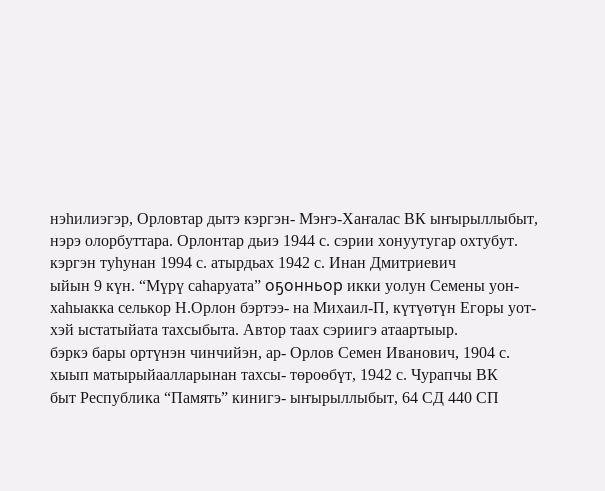нэһилиэгэр, Орловтар дытэ кэргэн- Мэҥэ-Хаҥалас ВК ыҥырыллыбыт,
нэрэ олорбуттара. Орлонтар дьиэ 1944 с. сэрии хонуутугар охтубут.
кэргэн туһунан 1994 с. атырдьах 1942 с. Инан Дмитриевич
ыйын 9 күн. “Мүрү саһаруата” оҕонньор икки уолун Семены уон-
хаһыакка селькор Н.Орлон бэртээ- на Михаил-П, күтүөтүн Егоры уот-
хэй ыстатыйата тахсыбыта. Автор таах сэриигэ атаартыыр.
бэркэ бары ортүнэн чинчийэн, ар- Орлов Семен Иванович, 1904 с.
хыып матырыйаалларынан тахсы- төроөбүт, 1942 с. Чурапчы ВК
быт Республика “Память” кинигэ- ыҥырыллыбыт, 64 СД 440 СП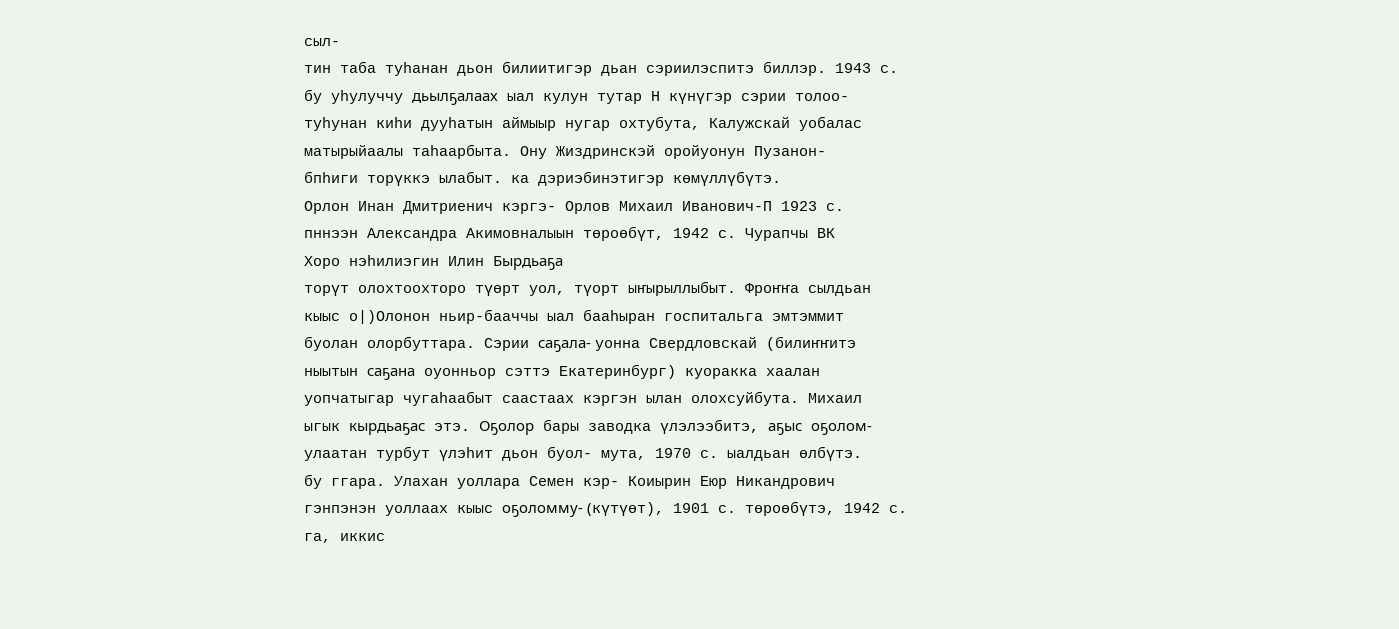сыл-
тин таба туһанан дьон билиитигэр дьан сэриилэспитэ биллэр. 1943 с.
бу уһулуччу дьылҕалаах ыал кулун тутар Н күнүгэр сэрии толоо-
туһунан киһи дууһатын аймыыр нугар охтубута, Калужскай уобалас
матырыйаалы таһаарбыта. Ону Жиздринскэй оройуонун Пузанон-
бпһиги торүккэ ылабыт. ка дэриэбинэтигэр көмүллүбүтэ.
Орлон Инан Дмитриенич кэргэ- Орлов Михаил Иванович-П 1923 с.
пннээн Александра Акимовналыын төроөбүт, 1942 с. Чурапчы ВК
Хоро нэһилиэгин Илин Бырдьаҕа
торүт олохтоохторо түөрт уол, түорт ыҥырыллыбыт. Фроҥҥа сылдьан
кыыс о|)Олонон ньир-бааччы ыал бааһыран госпитальга эмтэммит
буолан олорбуттара. Сэрии саҕала- уонна Свердловскай (билиҥҥитэ
ныытын саҕана оуонньор сэттэ Екатеринбург) куоракка хаалан
уопчатыгар чугаһаабыт саастаах кэргэн ылан олохсуйбута. Михаил
ыгык кырдьаҕас этэ. Оҕолор бары заводка үлэлээбитэ, аҕыс оҕолом-
улаатан турбут үлэһит дьон буол- мута, 1970 с. ыалдьан өлбүтэ.
бу ггара. Улахан уоллара Семен кэр- Коиырин Еюр Никандрович
гэнпэнэн уоллаах кыыс оҕоломму- (күтүөт), 1901 с. төроөбүтэ, 1942 с.
га, иккис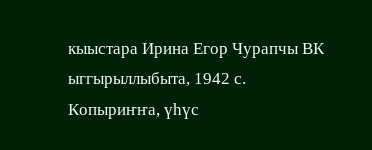кыыстара Ирина Егор Чурапчы ВК ыггырыллыбыта, 1942 с.
Копыриҥҥа, үһүс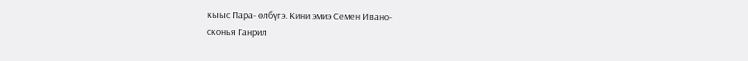кыыс Пара- өлбүгэ. Кини эмиэ Семен Ивано-
сконья Ганрил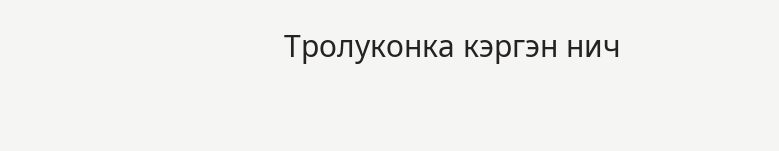Тролуконка кэргэн нич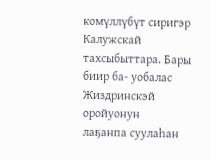комүллүбүт сиригэр Калужскай
тахсыбыттара. Бары биир ба- уобалас Жиздринскэй оройуонун
лаҕанпа суулаһан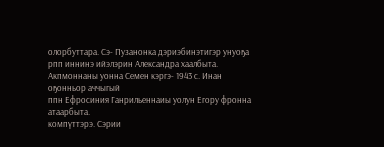олорбуттара. Сэ- Пузанонка дэриэбинэтигэр унуоҕа
рпп иннинэ ийэлэрин Александра хаалбыта.
Акпмоннаны уонна Семен кэргэ- 1943 с. Инан оҕонньор аччыгый
ппн Ефросиния Ганрильеннаиы уолун Егору фронна атаарбыта.
компүттэрэ. Сэрии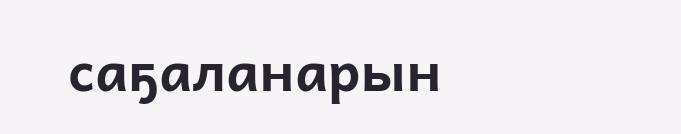саҕаланарын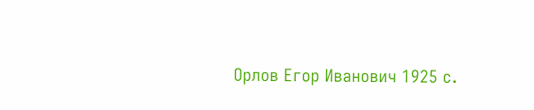Орлов Егор Иванович 1925 с.